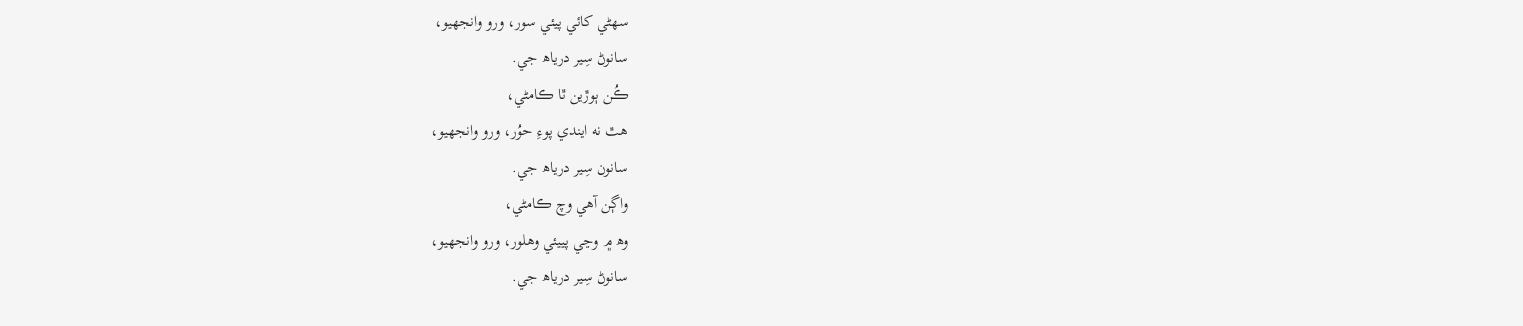سھڻي کائي پيئي سور، ورو وانجھيو،
سانوڻ سِير درياھ جي.
ڪُن ٻوڙين ٿا ڪامڻي،
ھٿ نه ايندي پوءِ حوُر، ورو وانجھيو،
سانون سِير درياھ جي.
واڳن آھي وچ ڪامڻي،
وھ ۾ وڃي پييئي وھلور، ورو وانجھيو،
سانوڻ سِير درياھ جي.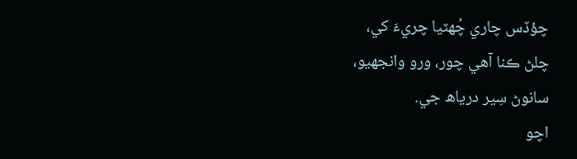چؤڏس چاري چُھٽيا چريءَ کي،
چلڻ ڪنا آھي چور، ورو وانجھيو،
سانوڻ سِير درياھ جي.
اچو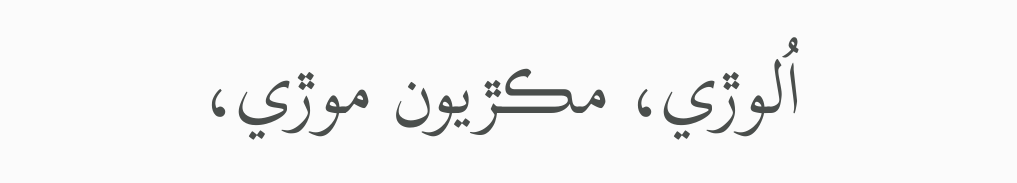اُلوڙي، مڪڙيون موڙي،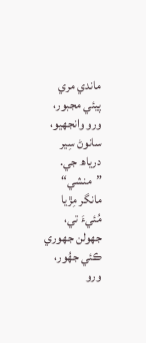ماندي مري پيئي مجبور، ورو وانجھيو،
سانوڻ سِير درياھ جي.
”منشي“ مانگر مِڙيا مُئيءَ تي،
جھولن جھوري ڪئي جھُور، ورو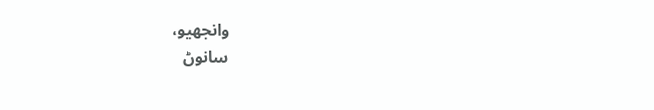وانجھيو،
سانوڻ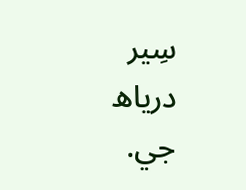سِير درياھ جي.